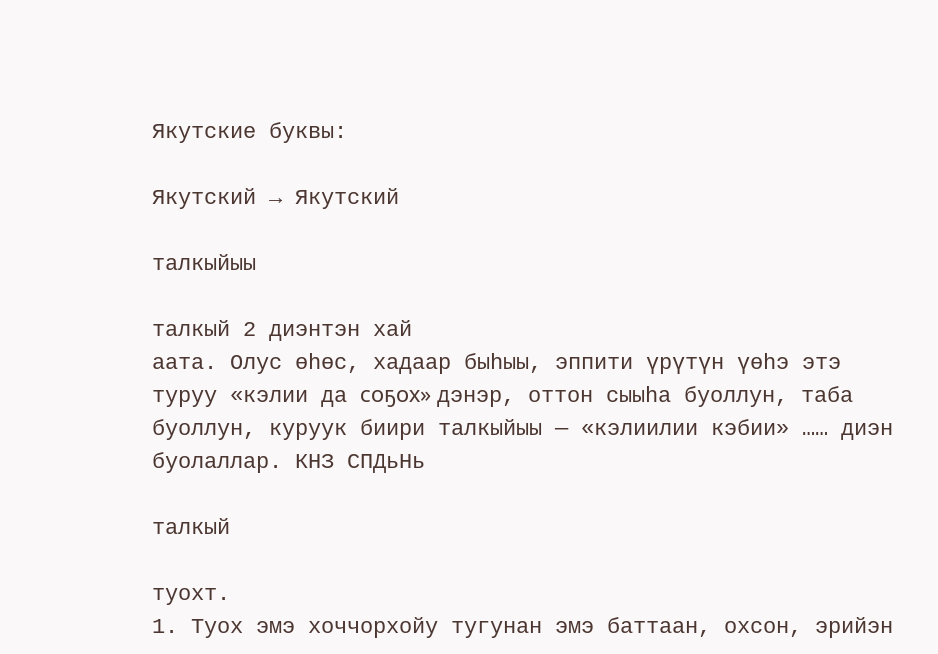Якутские буквы:

Якутский → Якутский

талкыйыы

талкый 2 диэнтэн хай
аата. Олус өһөс, хадаар быһыы, эппити үрүтүн үөһэ этэ туруу «кэлии да соҕох» дэнэр, оттон сыыһа буоллун, таба буоллун, куруук биири талкыйыы — «кэлиилии кэбии» …… диэн буолаллар. КНЗ СПДьНь

талкый

туохт.
1. Туох эмэ хоччорхойу тугунан эмэ баттаан, охсон, эрийэн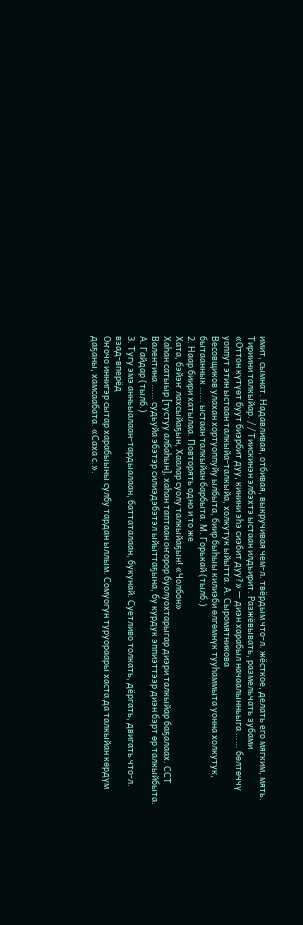имит, сымнат. Надавливая, отбивая, выкручивая чем-л. твёрдым что-л. жёсткое, делать его мягким, мять. Тириини талкыйар. / / Тиискинэн элбэхтэ ыстаан илдьирит. Разжёвывать, размельчать зубами
«Оттон күтүөт буут биэрбит дуу, кинини эһэ сиэбит дуу?» — диэн харабыл начаалынньыга …… бөлтөччү уоппут этин ыстаан талкыйа-талкыйа, холкутук ыйытта. А. Сыромятникова
Весовщиков улахан хортуоппуйу ылбыта, биир быһыы килиэби өлгөмнүк тууһаммыта уонна холкутук, бытааннык …… ыстаан талкыйан барбыта. М. Горькай (тылб.)
2. Наар биири хатылаа. Повторять одно и то же
Хата, бэйэҥ лахсыйаҕын, Хаалар суолу талкыйаҕын! «Чолбон»
Хаһан сатыыр [тустуу албаһын], хаһан таптаан оҥорор буолуохтарыгар диэри талкыйар баҕалаах. ССТ
Валентина …… судьуйа эбэтэр силиэдэбэтэл ыйыттаҕына, бу курдук эппиэттээр диэн бэрт өр талкыйбыта. А. Гайдар (тылб.)
3. Тугу эмэ анньыалаан-тардыалаан, баттаталаан, букунай. Суетливо толкать, дёргать, двигать что-л. взад-вперёд
Оҥочо иннигэр сытар харабыыны сулбу тардан ыллым. Сомуогун туруораары хаста да талкыйан көрдүм даҕаны, хамсаабата. «Саха с.».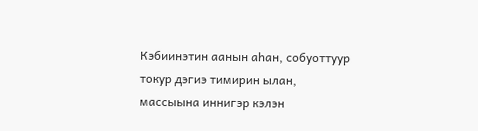Кэбиинэтин аанын аһан, собуоттуур токур дэгиэ тимирин ылан, массыына иннигэр кэлэн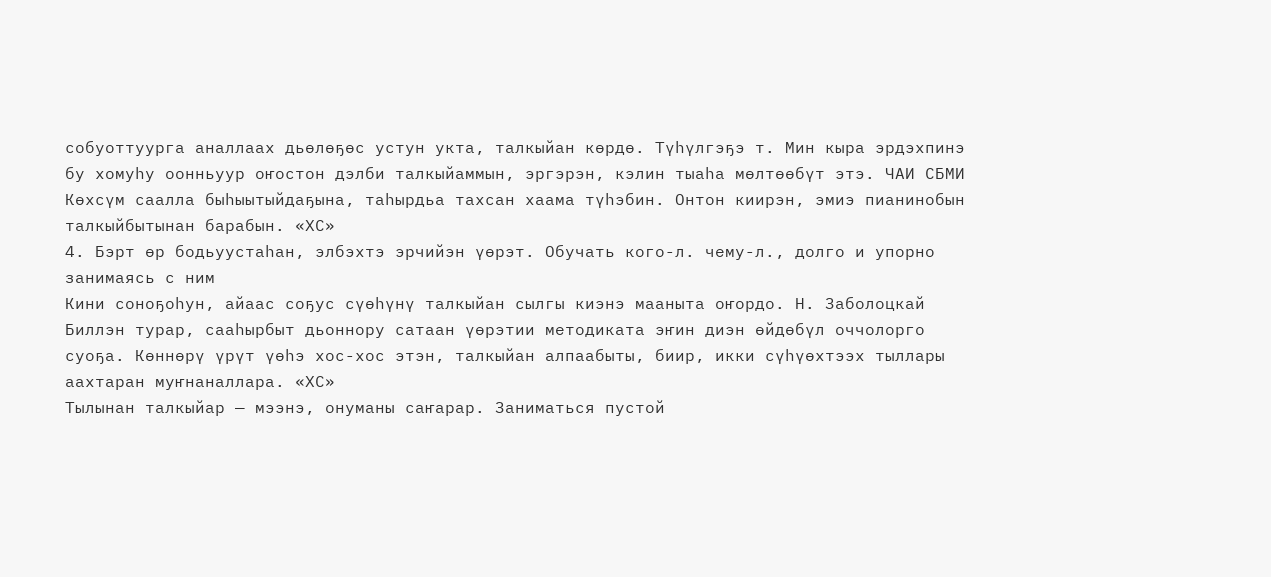собуоттуурга аналлаах дьөлөҕөс устун укта, талкыйан көрдө. Түһүлгэҕэ т. Мин кыра эрдэхпинэ бу хомуһу оонньуур оҥостон дэлби талкыйаммын, эргэрэн, кэлин тыаһа мөлтөөбүт этэ. ЧАИ СБМИ
Көхсүм саалла быһыытыйдаҕына, таһырдьа тахсан хаама түһэбин. Онтон киирэн, эмиэ пианинобын талкыйбытынан барабын. «ХС»
4. Бэрт өр бодьуустаһан, элбэхтэ эрчийэн үөрэт. Обучать кого-л. чему-л., долго и упорно занимаясь с ним
Кини соноҕоһун, айаас соҕус сүөһүнү талкыйан сылгы киэнэ мааныта оҥордо. Н. Заболоцкай
Биллэн турар, сааһырбыт дьоннору сатаан үөрэтии методиката эҥин диэн өйдөбүл оччолорго суоҕа. Көннөрү үрүт үөһэ хос-хос этэн, талкыйан алпаабыты, биир, икки сүһүөхтээх тыллары аахтаран муҥнаналлара. «ХС»
Тылынан талкыйар — мээнэ, онуманы саҥарар. Заниматься пустой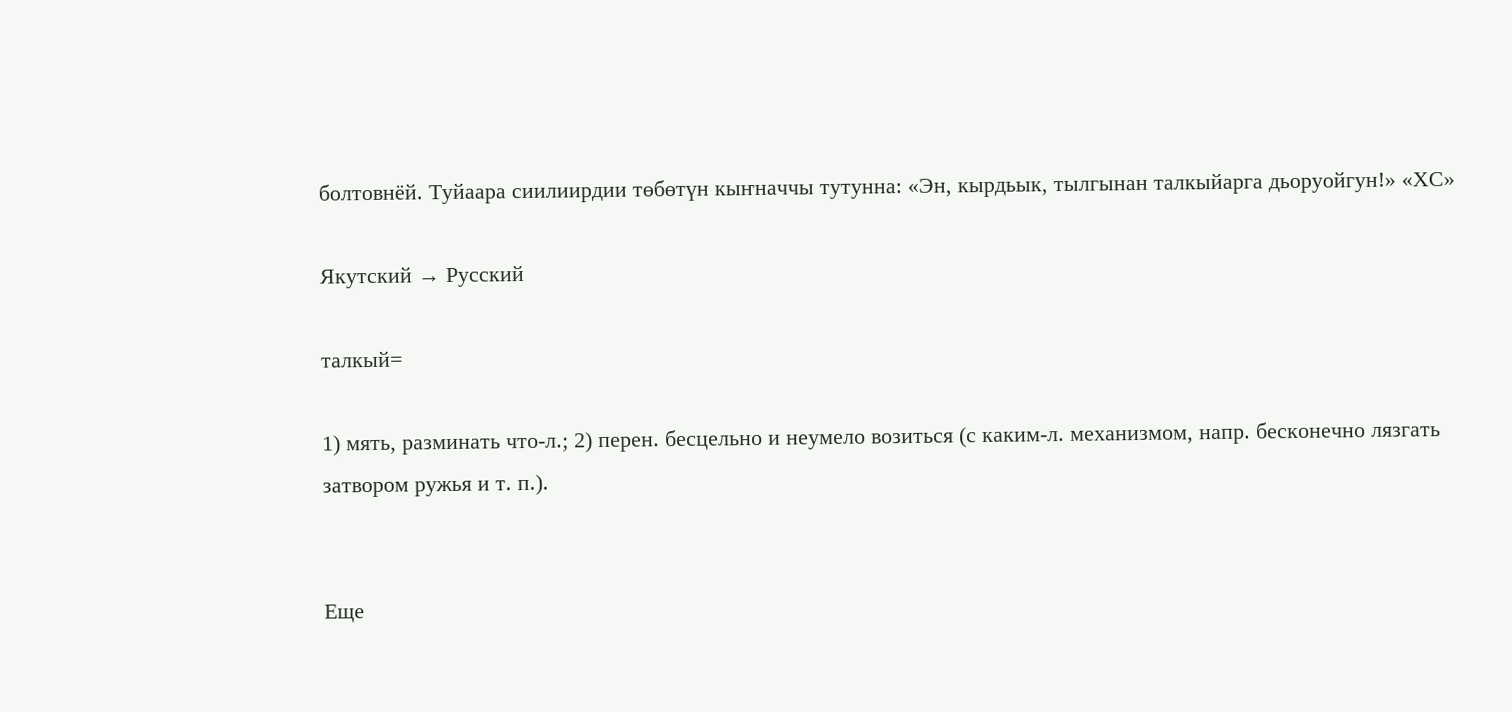болтовнёй. Туйаара сиилиирдии төбөтүн кыҥначчы тутунна: «Эн, кырдьык, тылгынан талкыйарга дьоруойгун!» «ХС»

Якутский → Русский

талкый=

1) мять, разминать что-л.; 2) перен. бесцельно и неумело возиться (с каким-л. механизмом, напр. бесконечно лязгать затвором ружья и т. п.).


Еще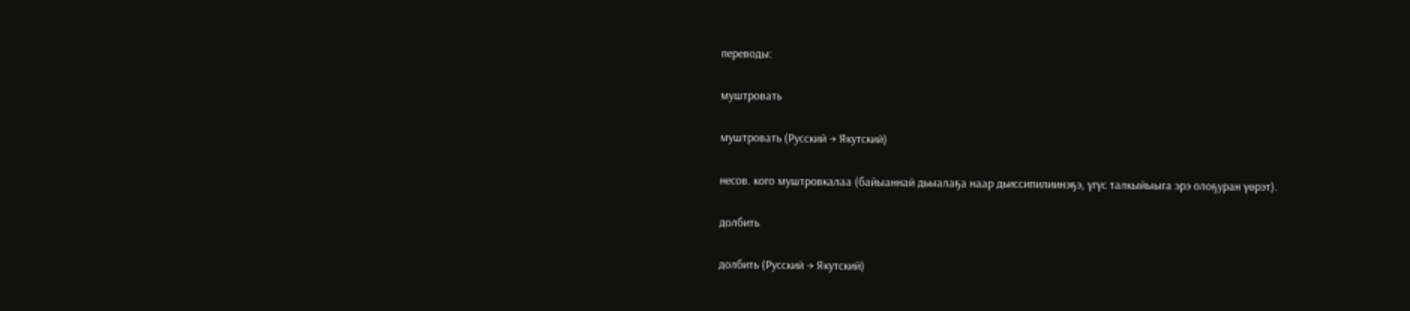переводы:

муштровать

муштровать (Русский → Якутский)

несов. кого муштровкалаа (байыаннай дьыалаҕа наар дьиссипилиинэҕэ, үгүс талкыйыыга эрэ олоҕуран үөрэт).

долбить

долбить (Русский → Якутский)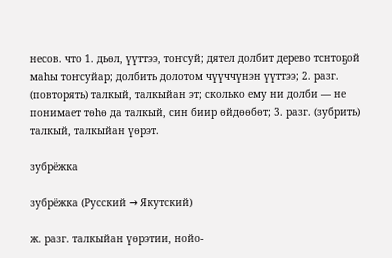несов. что 1. дьөл, үүттээ, тоҥсуй; дятел долбит дерево тснтоҕой маһы тоҥсуйар; долбить долотом чүүччүнэн үүттээ; 2. разг. (повторять) талкый, талкыйан эт; сколько ему ни долби — не понимает төһө да талкый, син биир өйдөөбөт; 3. разг. (зубрить) талкый, талкыйан үөрэт.

зубрёжка

зубрёжка (Русский → Якутский)

ж. разг. талкыйан үөрэтии, нойо-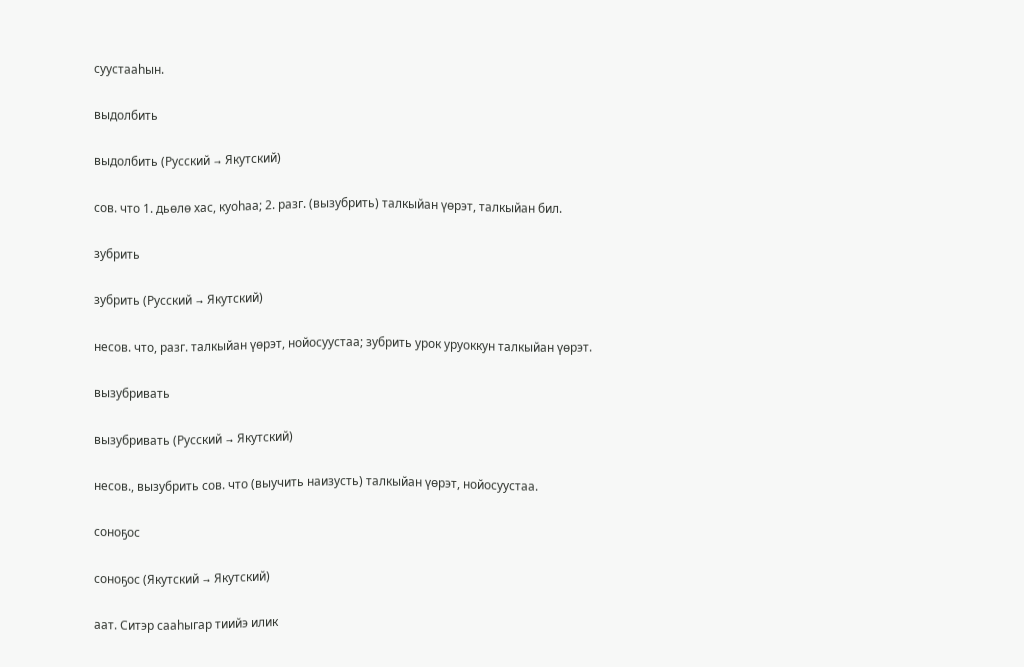суустааһын.

выдолбить

выдолбить (Русский → Якутский)

сов. что 1. дьөлө хас, куоһаа; 2. разг. (вызубрить) талкыйан үөрэт, талкыйан бил.

зубрить

зубрить (Русский → Якутский)

несов. что, разг. талкыйан үөрэт, нойосуустаа; зубрить урок уруоккун талкыйан үөрэт.

вызубривать

вызубривать (Русский → Якутский)

несов., вызубрить сов. что (выучить наизусть) талкыйан үөрэт, нойосуустаа.

соноҕос

соноҕос (Якутский → Якутский)

аат. Ситэр сааһыгар тиийэ илик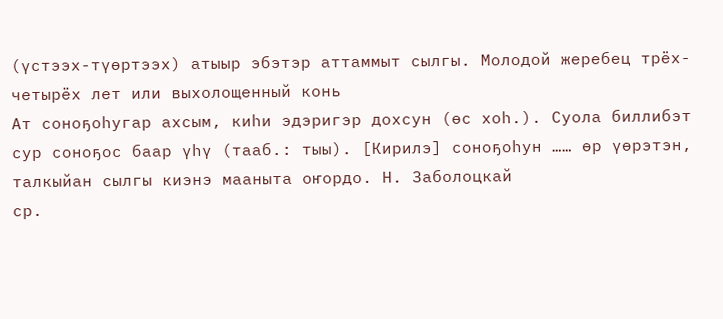(үстээх-түөртээх) атыыр эбэтэр аттаммыт сылгы. Молодой жеребец трёх-четырёх лет или выхолощенный конь
Ат соноҕоһугар ахсым, киһи эдэригэр дохсун (өс хоһ.). Суола биллибэт сур соноҕос баар үһү (тааб.: тыы). [Кирилэ] соноҕоһун …… өр үөрэтэн, талкыйан сылгы киэнэ мааныта оҥордо. Н. Заболоцкай
ср.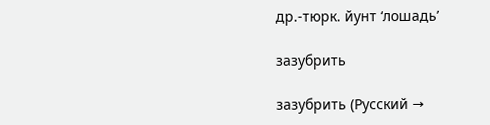др.-тюрк. йунт ‘лошадь’

зазубрить

зазубрить (Русский →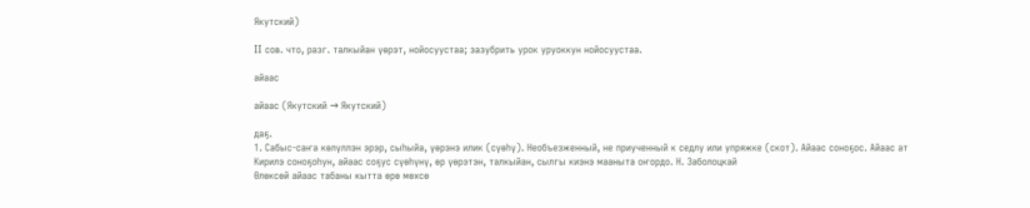Якутский)

II сов. что, разг. талкыйан үөрэт, нойосуустаа; зазубрить урок уруоккун нойосуустаа.

айаас

айаас (Якутский → Якутский)

даҕ.
1. Сабыс-саҥа көлүллэн эрэр, сыһыйа, үөрэнэ илик (сүөһү). Необъезженный, не приученный к седлу или упряжке (скот). Айаас соноҕос. Айаас ат
Кирилэ соноҕоһун, айаас соҕус сүөһүнү, өр үөрэтэн, талкыйан, сылгы киэнэ мааныта оҥордо. Н. Заболоцкай
Өлөксөй айаас табаны кытта өрө мөхсө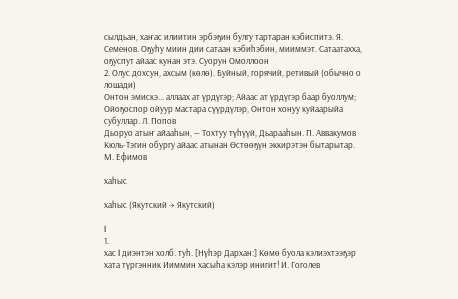сылдьан, хаҥас илиитин эрбэҕин булгу тартаран кэбиспитэ. Я. Семенов. Оҕуһу миин дии сатаан кэбиһэбин, мииммэт. Сатаатахха, оҕуспут айаас кунан этэ. Суорун Омоллоон
2. Олус дохсун, ахсым (көлө). Буйный, горячий, ретивый (обычно о лошади)
Онтон эмискэ... аллаах ат үрдүгэр; Айаас ат үрдүгэр баар буоллум; Ойоҕоспор ойуур мастара сүүрдүлэр, Онтон хонуу куйаарыйа субуллар. Л. Попов
Дьоруо атыҥ айааһын, — Тохтуу түһүүй, Дьарааһын. П. Аввакумов
Кюль-Тэгин обургу айаас атынан Өстөөҕүн эккирэтэн бытарытар. М. Ефимов

хаһыс

хаһыс (Якутский → Якутский)

I
1.
хас I диэнтэн холб. туһ. [Нүһэр Дархан:] Көмө буола кэлиэхтээҕэр хата түргэнник Ииммин хасыһа кэлэр инигит! И. Гоголев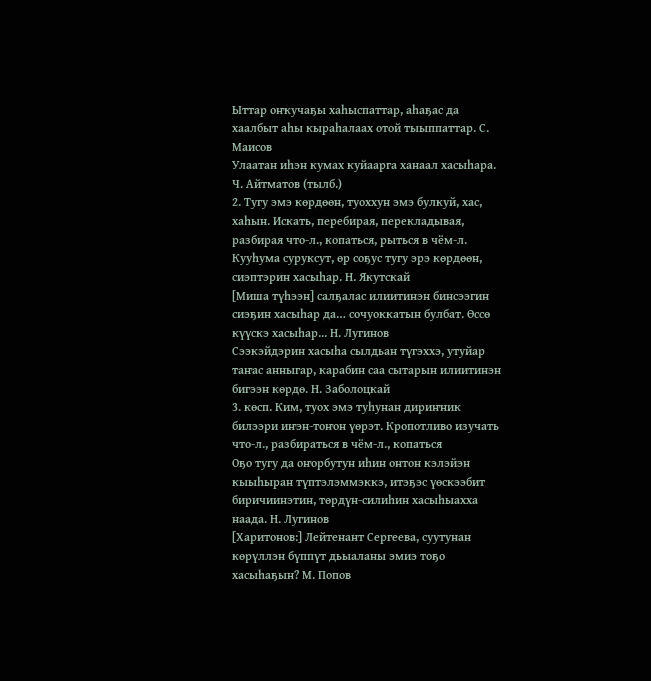Ыттар оҥкучаҕы хаһыспаттар, аһаҕас да хаалбыт аһы кыраһалаах отой тыыппаттар. С. Маисов
Улаатан иһэн кумах куйаарга ханаал хасыһара. Ч. Айтматов (тылб.)
2. Тугу эмэ көрдөөн, туоххун эмэ булкуй, хас, хаһын. Искать, перебирая, перекладывая, разбирая что-л., копаться, рыться в чём-л.
Кууһума суруксут, өр соҕус тугу эрэ көрдөөн, сиэптэрин хасыһар. Н. Якутскай
[Миша түһээн] салҕалас илиитинэн бинсээгин сиэҕин хасыһар да… сочуоккатын булбат. Өссө күүскэ хасыһар... Н. Лугинов
Сээкэйдэрин хасыһа сылдьан түгэххэ, утуйар таҥас анныгар, карабин саа сытарын илиитинэн бигээн көрдө. Н. Заболоцкай
3. көсп. Ким, туох эмэ туһунан дириҥник билээри иҥэн-тоҥон үөрэт. Кропотливо изучать что-л., разбираться в чём-л., копаться
Оҕо тугу да оҥорбутун иһин онтон кэлэйэн кыыһыран түптэлэммэккэ, итэҕэс үөскээбит биричиинэтин, төрдүн-силиһин хасыһыахха наада. Н. Лугинов
[Харитонов:] Лейтенант Сергеева, суутунан көрүллэн бүппүт дьыаланы эмиэ тоҕо хасыһаҕын? М. Попов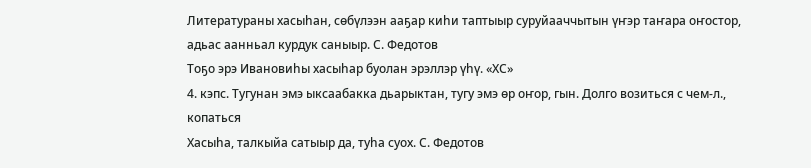Литератураны хасыһан, сөбүлээн ааҕар киһи таптыыр суруйааччытын үҥэр таҥара оҥостор, адьас аанньал курдук саныыр. С. Федотов
Тоҕо эрэ Ивановиһы хасыһар буолан эрэллэр үһү. «ХС»
4. кэпс. Тугунан эмэ ыксаабакка дьарыктан, тугу эмэ өр оҥор, гын. Долго возиться с чем-л., копаться
Хасыһа, талкыйа сатыыр да, туһа суох. С. Федотов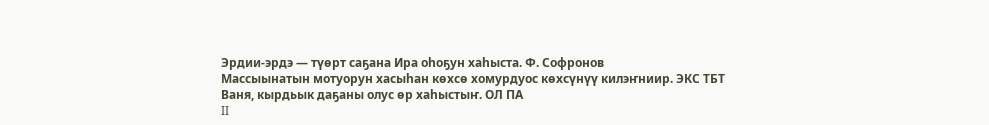Эрдии-эрдэ — түөрт саҕана Ира оһоҕун хаһыста. Ф. Софронов
Массыынатын мотуорун хасыһан көхсө хомурдуос көхсүнүү килэҥниир. ЭКС ТБТ
Ваня, кырдьык даҕаны олус өр хаһыстыҥ. ОЛ ПА
II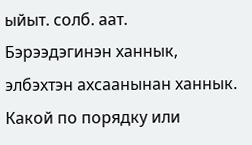ыйыт. солб. аат. Бэрээдэгинэн ханнык, элбэхтэн ахсаанынан ханнык. Какой по порядку или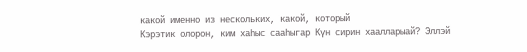какой именно из нескольких, какой, который
Кэрэтик олорон, ким хаһыс сааһыгар Күн сирин хаалларыай? Эллэй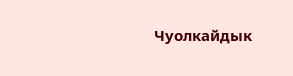Чуолкайдык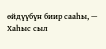өйдүүбүн биир сааһы, — Хаһыс сыл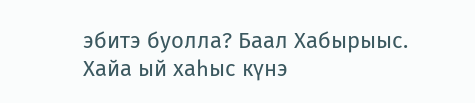эбитэ буолла? Баал Хабырыыс. Хайа ый хаһыс күнэ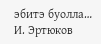эбитэ буолла… И. Эртюков